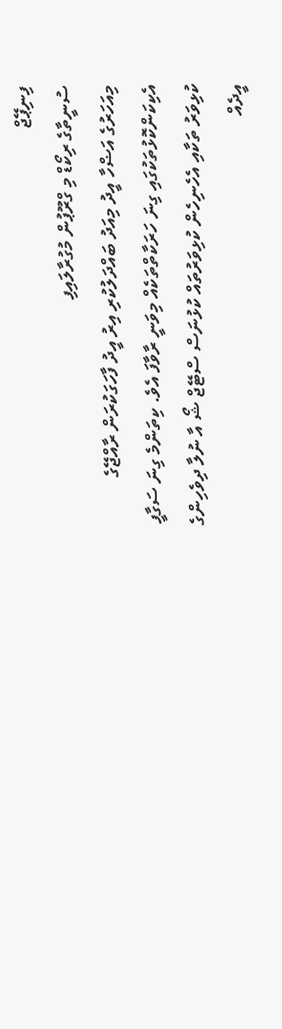ފިނިޕޭޖް
ސުނީތާގެ ރިކޯޑް މި ގްރޫޕުން މުގުރާލައިފި
މިއަހަރުގެ އަޟްހާ އީދު މިއަދު ބައްދަލުކުރި އިރު އީދު ފާހަގަކުރަން ރާއްޖޭގެ އެކިކަންކޮޅުތަކުގައި ގިނަ ހަރަކާތްތަކެއް މިވަނީ ރާވާފަ އެވެ. ކިތަންމެ ގިނަ ސަގާފީ ކުޅިވަރު ތަކާއި އެހެނިހެން ކުޅިވަރުތައް ކުޅުނަސް ސްޓޭޖް ޝޯ އާ ނުލާ ދިވެހިންގެ އީދެއް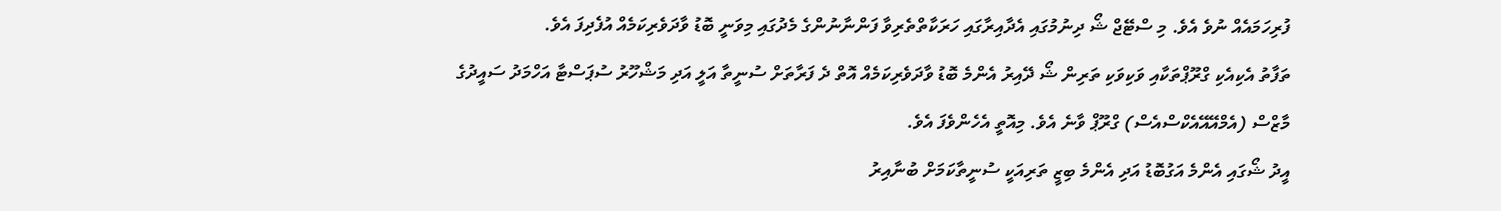ފުރިހަމައެއް ނުވެ އެވެ. މި ސްޓޭޖް ޝޯ ދިނުމުގައި އެދާއިރާގައި ހަރަކާތްތެރިވާ ފަންނާނުންގެ މެދުގައި މިވަނީ ބޮޑު ވާދަވެރިކަމެއް އުފެދިފަ އެވެ.
ތަފާތު އެކިއެކި ގްރޫޕްތަކާއި ވަކިވަކި ތަރިން ޝޯ ދޭއިރު އެންމެ ބޮޑު ވާދަވެރިކަމެއް އޮތް ދެ ފަރާތަށް ސުނީތާ އަލީ އަދި މަޝްހޫރު ސުޕަސްޓާ އަހްމަދު ސައީދުގެ މާޒްސް (އެމްއޭއޭއެކްސްއެސް) ގްރޫޕް ވާނެ އެވެ. މިއޮތީ އެހެންވެފަ އެވެ.
އީދު ޝޯގައި އެންމެ އަގުބޮޑު އަދި އެންމެ ބިޒީ ތަރިއަކީ ސުނީތާކަމަށް ބުނާއިރު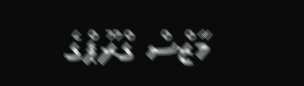މާޒްސް ގްރޫޕްގެ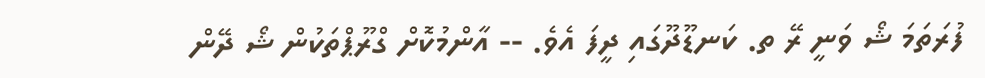ފުރަތަމަ ޝޯ ވަނީ ރޭ ތ. ކަނޑޫދޫގައި ދީފަ އެވެ. -- އާންމުކޮށް ގްރޫޕްތަކުން ޝޯ ދޭން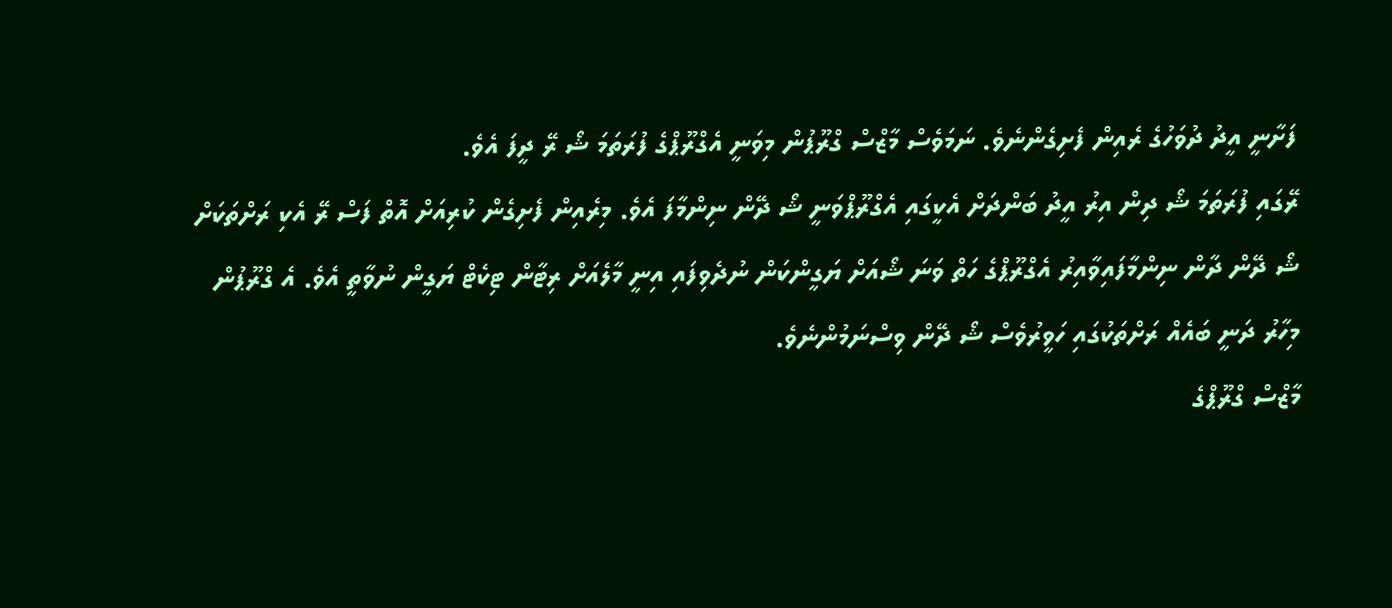ފަށާނީ އީދު ދުވަހުގެ ރެއިން ފެށިގެންނެވެ. ނަމަވެސް މާޒްސް ގްރޫޕުން މިވަނީ އެގްރޫޕްގެ ފުރަތަމަ ޝޯ ރޭ ދީފަ އެވެ.
ރޭގައި ފުރަތަމަ ޝޯ ދިން އިރު އީދު ބަންދަށް އެކީގައި އެގްރޫޕްވަނީ ޝޯ ދޭން ނިންމާފަ އެވެ. މިރެއިން ފެށިގެން ކުރިއަށް އޮތް ފަސް ރޭ އެކި ރަށްތަކަށް ޝޯ ދޭން ދާން ނިންމާފައިވާއިރު އެގްރޫޕްގެ ހަތް ވަނަ ޝޯއަށް ޔަގީންކަން ނުދެވިފައި އިނީ މާލެއަށް ރިޓާން ޓިކެޓް ޔަގީން ނުވާތީ އެވެ. އެ ގްރޫޕުން މިހާރު ދަނީ ބައެއް ރަށްތަކުގައި ހަވީރުވެސް ޝޯ ދޭން ވިސްނަމުންނެވެ.
މާޒްސް ގްރޫޕްގެ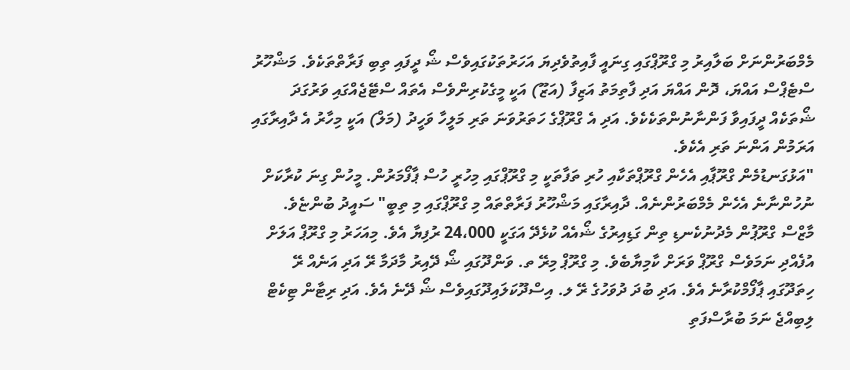މެމްބަރުންނަށް ބަލާއިރު މި ގްރޫޕްގައި ގިނައީ ފާއިތުވެދިޔަ އަހަރުތަކުގައިވެސް ޝޯ ދީފައި ތިބި ފަރާތްތަކެވެ. މަޝްހޫރު ސްޓެޕްސް އައްޔަ، ދޮން އައްޔަ އަދި ފާތިމަތު އަޒިފާ (އަޒޫ) އަކީ މީގެކުރިންވެސް އެތައް ސްޓޭޖެއްގައި ވަރުގަދަ ޝޯތަކެއް ދީފައިވާ ފަންނާނުންތަކެކެވެ. އަދި އެ ގްރޫޕްގެ ހަތަރުވަނަ ތަރި މަލީހާ ވަހީދު (މަލް) އަކީ މިހާރު އެ ދާއިރާގައި އަރަމުން އަންނަ ތަރި އެކެވެ.
"އަޅުގަނޑުމެން ގްރޫޕާއި އެހެން ގްރޫޕްތަކާއި ހުރި ތަފާތަކީ މި ގްރޫޕްގައި މިހުރީ ހުސް ޕާފޯމަރުން. މީހުން ގިނަ ކުރާކަށް ނުހުންނާނެ އެހެން މެމްބަރުންނެއް. ދާއިރާގައި މަޝްހޫރު ފަރާތްތައް މި ގްރޫޕްގައި މި ތިބީ" ސައީދު ބުންޏެވެ.
މާޒްސް ގްރޫޕުން މެދުނުކެނޑި ތިން ގަޑިއިރުގެ ޝޯއެއް ކުޅެދޭ އަގަކީ 24،000 ރުފިޔާ އެވެ. މިއަހަރު މި ގްރޫޕް އަލަށް އުފެއްދި ނަމަވެސް ގްރޫޕް ވަރަށް ކާމިޔާބެވެ. މި ގްރޫޕް މިރޭ ތ. ވަންދޫގައި ޝޯ ދޭއިރު މާދަމާ ރޭ އަދި އަނެއް ރޭ ހިތަދޫގައި ޕާފޯމްކުރާނެ އެވެ. އަދި ބުދަ ދުވަހުގެ ރޭ ލ. އިސްދޫކަލައިދޫގައިވެސް ޝޯ ދޭނެ އެވެ. އަދި ރިޓާން ޓިކެޓް ލިބިއްޖެ ނަމަ ބުރާސްފަތި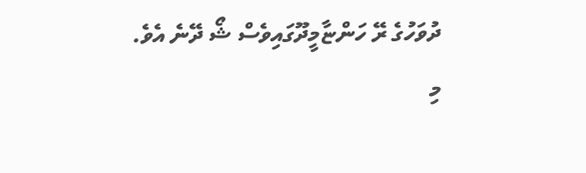ދުވަހުގެ ރޭ ހަންޏާމީދޫގައިވެސް ޝޯ ދޭނެ އެވެ.
މި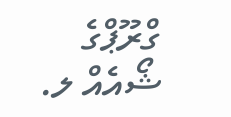ގްރޫޕްގެ ޝޯއެއް ލ.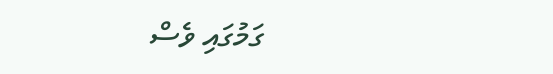ގަމުގައި ވެސް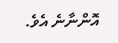އޮންނާނެ އެވެ.